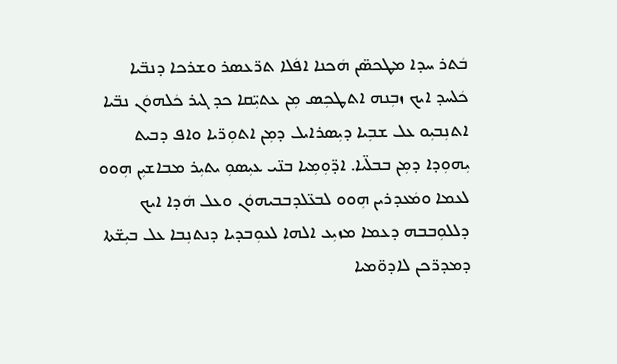ܒܿܬܪ ܚܕܐ ܡܛܟܣ̈ܢ ܗܿܟܢܐ ܐܦܿܠܐ ܬܪ̈ܥܣܪ ܘܫܪܟܐ ܕܢܒ̈ܝܐ ܟܿܠܚܕ ܐܝܟ ܙܒܼܢܗ ܐܬܛܟܼܣ ܡܼܢ ܥܬܝܼ̈ܩܐ ܟܕ ܓܝܪ ܟܿܠܗܘܿܢ ܢܒ̈ܝܐ ܐܬܢܼܒܝܼܘ ܥܠ ܫܒܼܝܐ ܕܝܼܣܪܐܝܠ ܕܡܼܢ ܐܬܘܼܪ̈ܝܐ ܘܐܦ ܕܒܝܬ ܝܼܗܘܼܕܐ ܕܡܼܢ ܒܒܠ̈ܝܐ. ܐܕ̈ܘܼܡܼܝܐ ܒܢ̈ܝ ܥܝܼܣܘܼ ܝܬܝܼܪ ܡܒܐܫܝܼܢ ܗܼܘܘ ܠܥܡܐ ܘܡܿܥܕܪܝܢ ܗܼܘܘ ܠܒܥ̈ܠܕܒܒܝܗܘܿܢ ܘܥܠ ܗܿܕܐ ܐܝܟ ܕܠܠܘܼܒܒܗ ܕܥܡܐ ܡܙܝܼܥ ܐܠܗܐ ܠܥܘܼܒܕܝܐ ܕܢܬܢܼܒܐ ܥܠ ܒܝܼܫ̈ܬܐ ܕܡܕܪ̈ܟܢ ܠܐܕܘ̈ܡܝܐ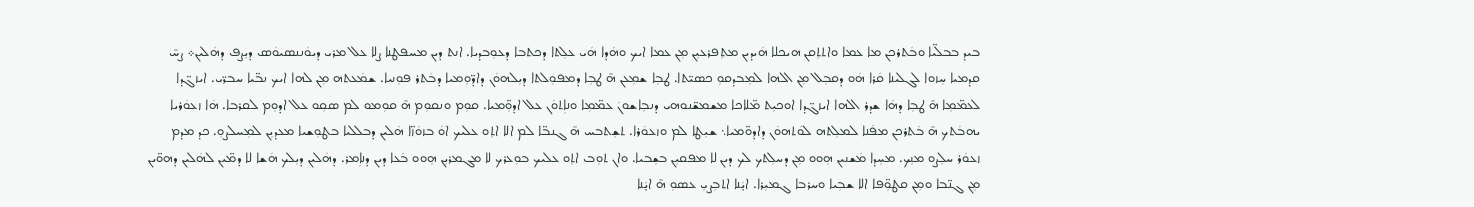ܒܝܕ ܒܒܠ̈ܝܐ ܘܒܿܬܪܟܢ ܡܐ ܥܡܐ ܘܐܬܬܼܩܢ ܗܝܟܠܐ ܗܿܝܕܝܢ ܡܬܼܦܪܥܝܼܢ ܡܼܢ ܥܡܐ ܐܝܟ ܘܗܿܕܐ ܗܿܝ ܥܠܼܬܐ ܕܟܬܒܐ ܕܥܘܼܒܕܝܐ. ܐܢܬ ܕܝܢ ܡܚܦܛܢܐ ܨܠܐ ܥܠ ܡܪܝ ܕܝܘܿܢܢܣܝܘܿܣ ܕܝܼܨܦ ܕܗܿܠܝܢ܀ ܨܚ̄ ܩܕܡܝܐ ܚܼܙܘܐ ܠܓܠܝܢܐ ܩܿܪܐ ܗܿܘ ܕܩܒܼܠ ܡܼܢ ܐܠܗܐ ܠܡܼܒܕܩܘܼ ܟܣܝ̈ܬܐ. ܛܒܼܐ ܫܡܼܥܢ ܗ̄ ܛܒܼܐ ܕܡܦܘܼܠܬܐ ܕܝܼܠܗܘܿܢ ܕܐܕ̈ܘܼܡܝܐ ܕܒܿܬܪ ܦܘܼܢܝܐ. ܫܡܿܥܬܗ ܡܼܢ ܠܗܐ ܐܝܟ ܢܒ̈ܝܐ ܚܒܪ̈ܝ. ܐܝܙܓ̈ܕܐ ܠܥܡ̈ܡܼܐ ܗ̄ ܛܒܼܐ ܕܗܿܐ ܫܕܪ ܐܠܗܐ ܐܝܙܓ̈ܕܐ ܐܘܟܝܼܬ ܡ̈ܠܐܟܐ ܡܫܡܫ̈ܢܘܗܝ ܕܢܒܼܐܫܘܢܿ ܥܡ̈ܡܼܐ ܘܢܐܼܬܘܿܢ ܥܠ ܐܕܘܼ̈ܡܝܐ. ܩܘܼܡ ܘܢܩܘܼܡ ܗ̄ ܩܘܼܡܘ ܠܡ ܣܩܼܘ ܥܠ ܐܕܘܼܡ ܠܩܪܒܐ. ܗܿܐ ܙܥܘܿܪܝܐ ܝܗܒܿܬܟ ܗ̄ ܒܿܬܪܟܢ ܡܦܿܢܐ ܠܡܠܼܬܗ ܠܘܿܬܗܘܿܢ ܕܐܕܘ̈ܡܝܐ܆ ܫܝܼܛܐ ܠܡ ܘܙܥܘܿܪܐ. ܬܫܼܬܒܚ ܗ̄ ܓܢܒ̈ܐ ܠܡ ܐܠܐ ܐܬܼܘ ܥܠܝܟ ܐܘܿ ܒܙܘܿܙ̈ܐ ܗܿܠܝܢ ܕܒܠܠܝܐ ܒܛܘܼܫܝܐ ܡܥܕܝܼܢ ܠܡܼܚܠܨܘܼ. ܟܕ ܡܕܡ ܙܥܘܿܪ ܚܠܼܨܘ ܡܢܼܟ. ܡܚܼܕܐ ܡܿܫܢܝܢ ܗܼܘܘ ܡܼܢ ܕܚܠܼܬܟ ܠܟ ܕܝܢ ܠܐ ܡܦܩܝܼܢ ܒܫܼܒܝܐ. ܘܐܢ ܬܘܼܒ ܐܬܼܘ ܥܠܝܟ ܒܘܼܥܪܟ ܠܐ ܡܓܡܪܝܼܢ ܗܼܘܘ ܒܿܥܐ ܕܝܢ ܕܢܐܼܡܪ. ܕܗܿܠܝܢ ܕܝܼܠܟ ܗܿܫܐ ܠܐ ܕܡ̈ܝܢ ܠܗܿܠܝܢ ܕܗܘ̈ܝܢ ܡܼܢ ܓܢ̈ܒܐ ܘܡܼܢ ܩܛܘܼ̈ܦܐ ܐܠܐ ܫܒܼܝܐ ܘܚܪܒܐ ܓܡܝܼܪܐ. ܐܝ̣ܿܢܐ ܐܬܒܼܨܝܼ ܥܣܘܼ ܗ̄ ܐܝ̣ܿܢܐ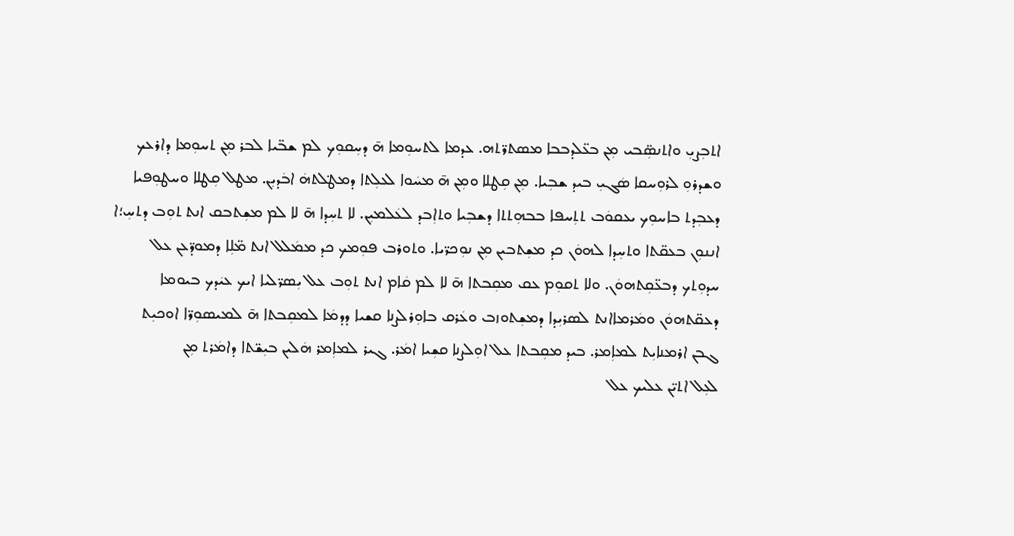ܐܬܒܼܨܝܼ ܘܐܬܢܣܼ̈ܒܝ ܡܼܢ ܒܥ̈ܠܕܒܒܐ ܡܣܬܪ̈ܬܗ. ܥܕܡܐ ܠܬܚܘܼܡܐ ܗ̄ ܕܚܼܩܘܼܟ ܠܡ ܫܒ̈ܝܐ ܠܒܪ ܡܼܢ ܬܚܘܼܡܐ ܕܐܪܥܟ ܘܫܕܪܘܼ ܠܪܘܼܚܩܐ ܣܿܓܝܼ ܒܝܕ ܫܒܼܝܐ. ܡܼܢ ܩܼܛܠܐ ܘܡܼܢ ܗ̄ ܡܚܿܘܐ ܠܥܠܼܬܐ ܕܡܛ݀ܠܬܗܿ ܐܒܿܕܝܼܢ. ܡܛܠ ܩܼܛܠܐ ܘܚܛܘܼܦܝܐ ܕܥܒܼܕܬ ܒܐܚܘܼܟ ܝܥܩܘܿܒ ܬܬܼܚܦܐ ܒܒܗܼܬܬܐ ܕܫܒܼܝܐ ܘܬܐܼܒܕ ܠܥܿܠܡܝܼܢ. ܠܐ ܬܚܼܕܐ ܗ̄ ܠܐ ܠܡ ܡܫܼܬܒܩ ܐܢܬ ܬܘܼܒ ܕܬܚܼ؛ܐ ܐܢܢܘܼܢ ܒܥܩ̈ܬܐ ܘܬܚܼܕܐ ܠܗܘܿܢ ܟܕ ܡܫܼܬܒܝܢ ܡܼܢ ܢܘܼܟܪ̈ܝܐ. ܘܬܘܪܒ ܦܘܼܡܟ ܟܕ ܡܡܿܠܠ ܐܢܬ ܡ̈ܠܼܐ ܕܡܘܕ̈ܥܢ ܥܠ ܚܕܘܼܬܟ ܕܒܥ̈ܩܼܬܗܘܿܢ. ܘܠܐ ܬܩܘܼܡ ܥܩ ܡܩܼܒܬܐ ܗ̄ ܠܐ ܠܡ ܩܿܐܡ ܐܢܬ ܬܘܼܒ ܥܠ ܝܼܣܪ̈ܠܝܐ ܐܝܟ ܥܝܿܕܟ ܒܝܘܡܐ ܕܥܩ̈ܬܗܘܿܢ ܘܡܿܪܡܐܐܢܬ ܠܣܪܝܼܕܐ ܕܡܫܼܬܘܙܒ ܘܥܿܪܩ ܒܐܘܼܪܠܨܢܐ ܩܫܝܐ ܕܕܡܿܐ ܠܡܩܼܒܬܐ ܗ̄ ܠܡܝܣܘܼܪ̈ܐ ܐܘܟܝܼܬ ܓܒܢ ܐܪܡܢܐܝܼܬ ܠܡܐܼܡܪ. ܒܝܕ ܡܩܼܒܬܐ ܥܠ ܐܘܼܠܨܢܐ ܩܫܼܝܐ ܐܡܿܪ. ܓܝܪ ܠܡܐܼܡܪ ܗܿܠܝܢ ܒܝܼܫ̈ܬܐ ܕܐܡܿܪܬ ܡܼܢ
ܠܥܼܠ ܐܬܝ̈ܢ ܥܠܝܟ ܥܠ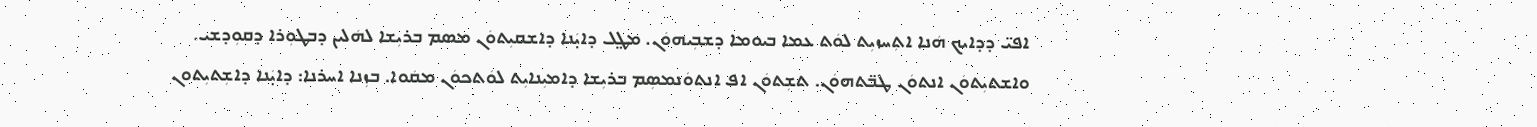ܐܦܝ̈ ܕܕܐܝܟ ܗܿܢܐ ܐܬܼܚܙܝܼܬ ܠܘܿܬ ܥܡܐ ܒܝܘܡܐ ܕܫܒܼܝܗܘܿܢ. ܡܛ݀ܠ ܕܐܝ̣ܿܢܐ ܕܐܫܩܝܼܬܘܿܢ ܡܣܡ ܒܪܝܼܫܐ ܠܗܿܠܝܢ ܕܒܛܘܼܪܐ ܕܩܘܼܕܫܝ. ܘܐܫܬܝܼܬܘܿܢ ܐܢܬܘܿܢ ܛܒ̈ܬܗܘܿܢ. ܬܫܼܬܘܿܢ ܐܦ ܐܢܬܘܿܢܡܣܼܡ ܒܪܝܼܫܐ ܕܐܡܝܼܢܐܝܼܬ ܠܘܿܬܟܘܿܢ ܡܩܿܘܐ. ܒܙܼܢܐ ܐܚܪܢܐ: ܕܐܝ̣ܿܢܐ ܕܐܫܼܬܝܼܬܘܢ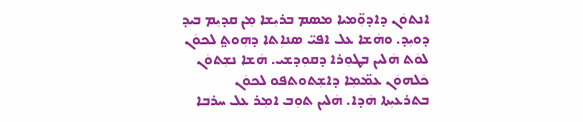ܐܢܬܘܿܢ ܕܐܕܘܼ̈ܡܝܐ ܡܣܡ ܒܪܝܼܫܐ ܡܼܢ ܩܕܝܼܡ ܒܝܕ ܕܘܝܼܕ. ܘܗܿܫܐ ܥܠ ܐܦܝ̈ ܣܢܐܼܬܐ ܕܗܼܘܬ݀ ܠܟܘܿܢ ܠܘܿܬ ܗܿܠܝܢ ܒܛܘܼܪܐ ܕܩܘܼܕܫܝ. ܗܿܫܐ ܢܫܼܬܘܿܢ ܟܿܠܗܘܿܢ ܥܡ̈ܡܼܐ ܕܐܫܼܬܘܬܦܘ ܠܟܘܿܢ ܒܬܪܥܝܼܬܐ ܗܿܕܐ. ܗܿܠܝܢ ܬܘܼܒ ܐܡܼܪ ܥܠ ܚܪܒܐ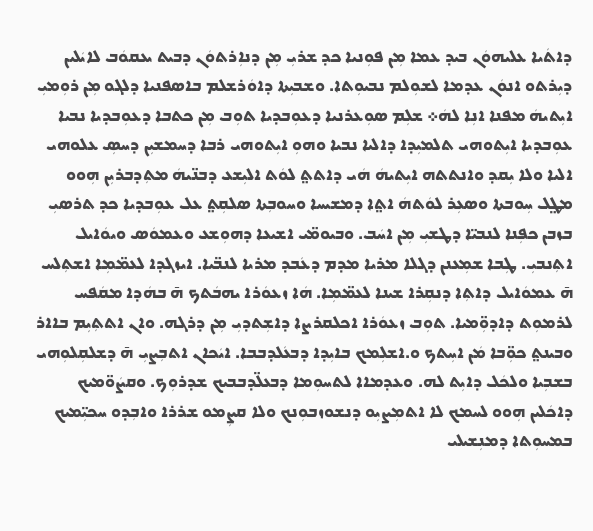ܕܐܬܿܝܐ ܥܠܝܗܘܿܢ ܒܝܕ ܥܡܐ ܡܼܢ ܦܘܼܢܝܐ ܟܕ ܫܪܝܼ ܡܼܢ ܕܢܐܼܪܬܘܿܢ ܕܒܝܬ ܝܥܩܘܿܒ ܠܐܝܿܠܝܢ ܕܝܼܪܬܘ ܐܢܘܿܢ ܥܕܡܐ ܠܫܘܼܠܡ ܢܒܝܘܼܬܐ. ܘܫܒܝܼܬܐ ܕܐܘܿܪܫܠܡ ܒܐܣܦܢܝܐ ܕܠܓܘ ܡܼܢ ܪܘܼܡܝܼ ܐܝܼܬܝܗܿ ܡܦܢܐ ܐܢܼܐ ܠܗܿ܀ ܫܠܼܡ ܣܘܼܥܪܢܝܐ ܕܥܘܼܒܕܝܐ ܬܘܼܒ ܡܼܢ ܟܬܒܐ ܕܥܘܼܒܕܝܐ ܢܒܝܐ ܥܘܼܒܕܝܐ ܐܝܼܬܘܗܝ ܬܠܡܝܼܕܐ ܕܐܠܝܐ ܢܒܝܐ ܘܗܘܼ ܐܝܼܬܘܗܝ ܪܒܐ ܕܚܡܫܝܼܢ ܕܚܣܼ ܥܠܘܗܝ ܐܠܝܐ ܘܠܐ ܝܼܩܕ ܘܐܢܬܬܗ ܐܝܼܬܝܗܿ ܗܿܝ ܕܐܬܬ݀ ܠܘܿܬ ܐܠܝܼܫܥ ܕܒܢ̈ܝܗܿ ܡܬܼܕܒܪܝܼܢ ܗܼܘܘ ܡܛ݀ܠ ܚܼܘܒܬܐ ܘܣܥܼܪ ܠܘܿܬܗܿ ܐܬ݀ܐ ܕܡܫܝܚܐ ܘܚܘܒܼܬܐ ܣܠܩܼܬ݀ ܥܠ ܥܘܼܒܕܝܐ ܟܕ ܬܪܣܝܼ ܒܙܒܢ ܟܦܼܢܐ ܠܢܒܝ̈ܐ ܕܛܫܝܼ ܡܼܢ ܐܚܿܒ. ܘܒܝܘܡ̈ܝ ܐܫܝܥܐ ܕܗܘܼܫܥ ܘܥܡܘܿܣ ܘܝܘܿܐܝܠ ܐܬܼܢܒܝܼ. ܛܼܒܐ ܫܡܼܥܢܢ ܕܓܠܐ ܡܪܝܐ ܡܕܡ ܕܥܿܒܕ ܡܪܝܐ ܠܢܒ̈ܝܐ. ܐܝܙܓܕܐ ܠܥܡ̈ܡܼܐ ܐܫܬܼܠܚ ܗ̄ ܥܡܘܿܐܝܠ ܕܐܬܼܐ ܕܢܩܼܪܐ ܫܝܢܐ ܠܥܡ̈ܡܼܐ. ܗܿܐ ܙܥܘܿܪܐ ܝܗܒܿܬܟ ܗ̄ ܒܗܿܕܐ ܡܩܿܦܚ ܠܪܡܘܼܬ ܕܐܕܘܼ̈ܡܝܐ. ܬܘܼܒ ܙܥܘܿܪܐ ܐܟܠܩܪܨܐ ܕܐܫܼܬܕܝܼ ܡܼܢ ܕܪܓܗ. ܘܐܢ ܐܬܬܼܝܼܡ ܒܐܐܪ ܘܒܝܢܬ݀ ܟܘܼ̈ܒܐ ܡܿܢ ܐܚܼܬܟ ܘ.ܐܫܠܼܡܟ ܒܐܝܼܕܐ ܕܒܥܿܠܕܒܒܐ. ܐܝܿܟܐܢ ܐܬܒܼܨܝܼ ܗ̄ ܕܫܠܩܼܠܘܼܗܝ ܒܫܒܼܝܐ ܘܠܟܿܠ ܕܐܝܼܬ ܠܗ. ܘܥܕܡܐܐ ܠܬܚܘܼܡܐ ܕܒܥܠ̈ܕܒܒܝܟ ܫܕܪܘܼܟ. ܘܩܨܿܘ̈ܡܝܟ ܕܐܟܿܠܝܢ ܗܼܘܘ ܠܚܡܟ ܠܐ ܐܬܡܼܨܝܼܘ ܕܢܫܘܙܒܘܼܢܟ ܘܠܐ ܩܨܼܡܘ ܫܪܪܐ ܘܐܒܼܕܘ ܚܟܝܼ̈ܡܝܟ ܒܡܚܘܼܬܐ ܕܡܢܼܫܝܠܝ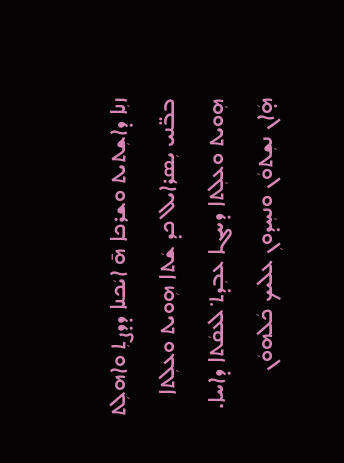ܙܢܼܐ ܕܐܫܼܬܝܬ ܘܫܪܟܐ ܗ̄ ܐܝܿܟܢܐ ܕܕܨܬܼ ܘܐܗܠܼܬ ܒܒ̈ܢܝ ܝܼܣܪܐܝܠ ܟܕ ܫܿܬܐ ܗܼܘܝܬ ܘܥܠܼܬܐ ܗܼܘܝܬ ܘܥܠܼܬܐ ܕܚܓܐ ܥܒܼܕܬ݀ ܠܥܩܿܬܐ ܕܐܚܐ. ܗ̣ܿܐܢ ܢܫܼܬܘܿܢ ܘܢܚܼܕܘܢܼ ܥܠܝܟ ܟܿܠܗܘܿܢ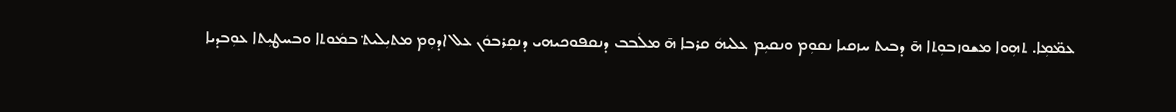ܥܡ̈ܡܼܐ. ܬܗܼܘܐ ܡܫܘܙܒܘܼܬܐ ܗ̄ ܕܒܝܬ ܚܙܩܝܐ ܢܩܘܼܡ ܘܢܩܝܼܡ ܥܠܝܗܿ ܩܪܒܐ ܗ̄ ܡܠܿܒܒ ܕܢܩܦܘܟܝܗܝ ܕܢܩܼܪܒܘܿܢ ܥܠ ܐܕܘܼܡ ܡܬܝܼܠܝܬ݀ ܒܡܿܘܬܐ ܘܒܚܛܝܼܬܐ ܥܘܼܒܕܝܐ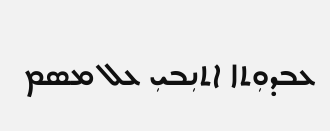ܥܒܕܘܼܬܐ ܐܬܢܼܒܝܼ ܥܠ ܡܣܡ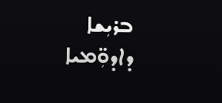ܒܪܝܼܫܐ ܕܐܕܘܼ̈ܡܝܐ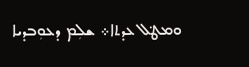ܘܡܛ݀ܠ ܥܕܬܐ܀ ܫܠܼܡ ܕܥܘܼܒܕܝܐ